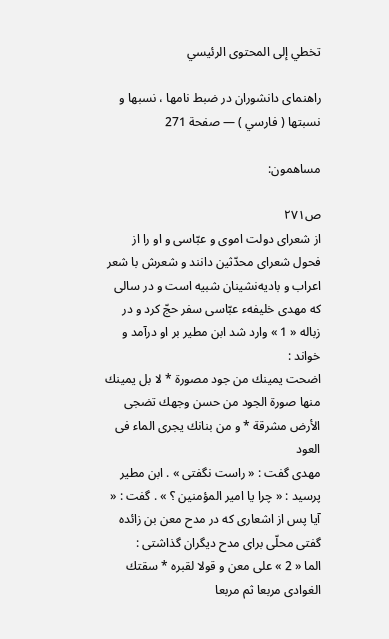تخطي إلى المحتوى الرئيسي

راهنماى دانشوران در ضبط نامها ، نسبها و نسبتها ( فارسي ) — صفحة 271

مساهمون:

ص٢٧١
از شعراى دولت اموى و عبّاسى و او را از فحول شعراى محدّثين دانند و شعرش با شعر اعراب و باديه‌نشينان شبيه است و در سالى كه مهدى خليفهء عبّاسى سفر حجّ كرد و در زباله « 1 » وارد شد ابن مطير بر او درآمد و خواند :
اضحت يمينك من جود مصورة * لا بل يمينك منها صورة الجود من حسن وجهك تضجى الأرض مشرقة * و من بنانك يجرى الماء فى العود
مهدى گفت : « راست نگفتى » . ابن مطير پرسيد : « چرا يا امير المؤمنين ؟ » . گفت : « آيا پس از اشعارى كه در مدح معن بن زائده گفتى محلّى براى مدح ديگران گذاشتى :
الما « 2 » على معن و قولا لقبره * سقتك الغوادى مربعا ثم مربعا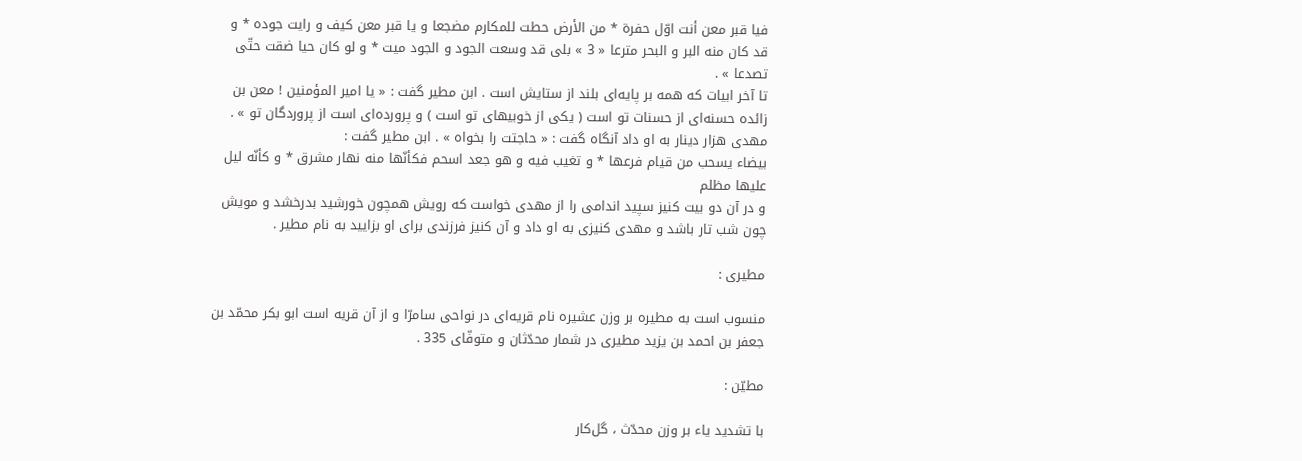فيا قبر معن أنت اوّل حفرة * من الأرض حطت للمكارم مضجعا و يا قبر معن كيف و رايت جوده * و قد كان منه البر و البحر مترعا « 3 » بلى قد وسعت الجود و الجود ميت * و لو كان حيا ضقت حتّى تصدعا » .
تا آخر ابيات كه همه بر پايه‌اى بلند از ستايش است . ابن مطير گفت : « يا امير المؤمنين ! معن بن زائده حسنه‌اى از حسنات تو است ( يكى از خوبيهاى تو است ) و پرورده‌اى است از پروردگان تو » . مهدى هزار دينار به او داد آنگاه گفت : « حاجتت را بخواه » . ابن مطير گفت :
بيضاء يسحب من قيام فرعها * و تغيب فيه و هو جعد اسحم فكأنّها منه نهار مشرق * و كأنّه ليل عليها مظلم
و در آن دو بيت كنيز سپيد اندامى را از مهدى خواست كه رويش همچون خورشيد بدرخشد و مويش چون شب تار باشد و مهدى كنيزى به او داد و آن كنيز فرزندى براى او بزاييد به نام مطير .

مطيرى :

منسوب است به مطيره بر وزن عشيره نام قريه‌اى در نواحى سامرّا و از آن قريه است ابو بكر محمّد بن جعفر بن احمد بن يزيد مطيرى در شمار محدّثان و متوفّاى 335 .

مطيّن :

با تشديد ياء بر وزن محدّث ، گل‌كار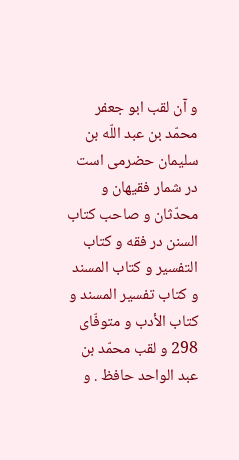و آن لقب ابو جعفر محمّد بن عبد اللّه بن سليمان حضرمى است در شمار فقيهان و محدّثان و صاحب كتاب السنن در فقه و كتاب التفسير و كتاب المسند و كتاب تفسير المسند و كتاب الأدب و متوفّاى 298 و لقب محمّد بن عبد الواحد حافظ . و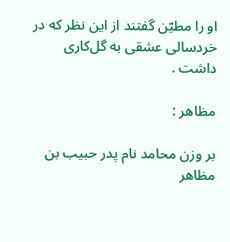او را مطيّن گفتند از اين نظر كه در خردسالى عشقى به گل‌كارى داشت .

مظاهر :

بر وزن محامد نام پدر حبيب بن مظاهر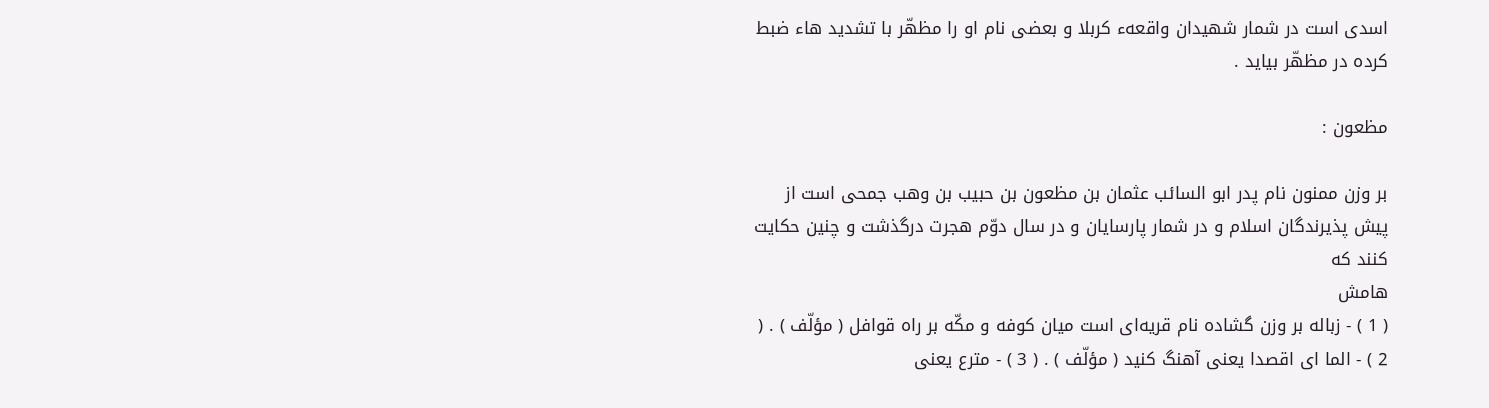اسدى است در شمار شهيدان واقعهء كربلا و بعضى نام او را مظهّر با تشديد هاء ضبط كرده در مظهّر بيايد .

مظعون :

بر وزن ممنون نام پدر ابو السائب عثمان بن مظعون بن حبيب بن وهب جمحى است از پيش پذيرندگان اسلام و در شمار پارسايان و در سال دوّم هجرت درگذشت و چنين حكايت كنند كه
هامش
( 1 ) - زباله بر وزن گشاده نام قريه‌اى است ميان كوفه و مكّه بر راه قوافل ( مؤلّف ) . ( 2 ) - الما اى اقصدا يعنى آهنگ كنيد ( مؤلّف ) . ( 3 ) - مترع يعنى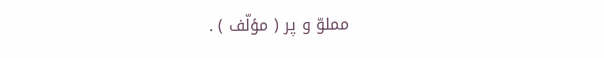مملوّ و پر ( مؤلّف ) .